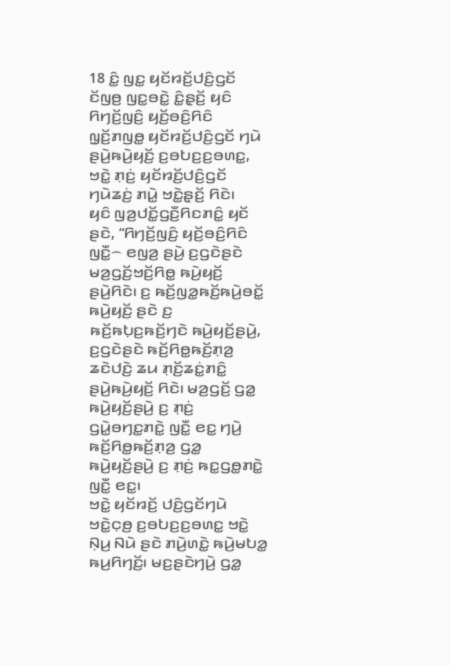18 ꤢꤨ꤭ ꤜꤢ꤭ ꤟꤢꤩꤙꤢꤩ꤬ꤓꤢꤨ꤬ꤞꤢꤩ ꤢꤩꤜꤥ꤬ ꤜꤢ꤭ꤋꤢꤧ꤭ ꤢꤨ꤭ꤔ꤫ꤢꤩ꤬ ꤟꤢꤨ ꤖꤚꤢꤩ꤬ꤜꤢꤨ꤬ ꤟꤢꤩ꤬ꤋꤢꤨ꤬ꤖꤢꤨ ꤜ꤫ꤢꤩ꤬ꤊꤜꤥ꤭ ꤟꤢꤩꤙꤢꤩ꤬ꤓꤢꤨ꤬ꤞꤢꤩ ꤚꤣꤧ ꤔꤣꤧ꤬ꤒꤣꤧ꤬ꤟꤢꤩ꤬ ꤢ꤬ꤋꤝꤢ꤬ꤢ꤬ꤋꤛꤢ꤭, ꤠꤢꤧ꤭ ꤊ꤫ꤢꤦ꤬ ꤟꤢꤩꤙꤢꤩ꤬ꤓꤢꤨ꤬ꤞꤢꤩ ꤚꤣꤧꤘꤢꤦ꤬ ꤊꤣꤧ꤭ ꤠꤢꤧ꤭ꤔ꤫ꤢꤩ꤬ ꤖꤢꤧ꤯
ꤟꤢꤨ ꤜꤤ꤬ꤓꤢꤩ꤭ꤞꤢꤪ꤬ꤖꤢꤊꤢꤨ꤭ ꤟꤢꤩ ꤔꤢꤧ, “ꤖꤚꤢꤩ꤬ꤜꤢꤨ꤬ ꤟꤢꤩ꤬ꤋꤢꤨ꤬ꤖꤢꤨ ꤜꤢꤪ꤭꤮ ꤕꤜꤤ꤬ ꤔꤣꤧ꤬ ꤢ꤬ꤞꤢꤧꤔꤢꤧ ꤗꤤ꤬ꤞꤢꤩ꤬ꤠꤢꤩ꤬ꤖꤥ꤭ ꤒꤣꤧ꤬ꤟꤢꤩ꤬ ꤔꤣꤧ꤬ꤖꤢꤧ꤯ ꤢ꤬ ꤒꤢꤩ꤬ꤜꤤ꤭ꤒꤢꤩ꤬ꤒꤣꤧ꤬ꤋꤢꤩ꤭ ꤒꤣꤧ꤬ꤟꤢꤩ꤬ ꤔꤢꤧ ꤢ꤬ ꤒꤢꤩ꤬ꤒꤝ꤫ꤢ꤬ꤒꤢꤩ꤬ꤚꤢꤧ ꤒꤣꤧ꤬ꤟꤢꤩ꤬ꤔꤣꤧ꤬, ꤢ꤬ꤞꤢꤧꤔꤢꤧ ꤒꤢꤩ꤬ꤖꤥ꤭ꤒꤢꤩ꤬ꤊ꤫ꤤ꤬ ꤘꤢꤧꤓꤢꤧ꤬ ꤘꤣ ꤊ꤫ꤢꤩ꤬ꤘꤢꤦ꤭ꤊꤢꤨ꤭ ꤔꤣꤧ꤬ꤒꤣꤧ꤬ꤟꤢꤩ꤬ ꤖꤢꤧ꤯ ꤗꤤ꤬ꤞꤢꤩ꤬ ꤞꤤ꤭ ꤒꤣꤧ꤬ꤟꤢꤩ꤬ꤔꤣꤧ꤬ ꤢ꤬ ꤊ꤫ꤢꤦ꤬ ꤞꤣꤧ꤭ꤋꤚꤢ꤭ꤊꤢꤧ꤭ ꤜꤢꤪ꤭ ꤕꤢ꤭ ꤚꤣꤧ꤬ ꤒꤢꤩ꤬ꤖꤥ꤭ꤒꤢꤩ꤬ꤊ꤫ꤤ꤬ ꤞꤤ꤭ ꤒꤣꤧ꤬ꤟꤢꤩ꤬ꤔꤣꤧ꤬ ꤢ꤬ ꤊ꤫ꤢꤦ꤬ ꤒꤢ꤭ꤞꤥ꤭ꤊꤢꤧ꤭ ꤜꤢꤪ꤭ ꤕꤢ꤭꤯
ꤠꤢꤧ꤭ ꤟꤢꤩꤙꤢꤩ꤬ ꤓꤢꤨ꤬ꤞꤢꤩꤚꤣꤧ ꤠꤢꤧ꤭ꤍ꤫ꤥ꤬ ꤢ꤬ꤋꤝꤢ꤬ꤢ꤬ꤋꤛꤢ꤭ ꤠꤢꤧ꤭ ꤡ꤫ꤣ꤬ ꤡꤣꤧ ꤔꤢꤧ ꤊꤣꤧ꤬ꤛꤢꤧ꤭ ꤒꤣꤧ꤬ꤗꤝꤤ꤭ ꤒꤣ꤬ꤖꤚꤢꤩ꤬꤯ ꤗꤢ꤬ꤔꤢꤧꤚꤣꤧ꤬ ꤞꤤ꤭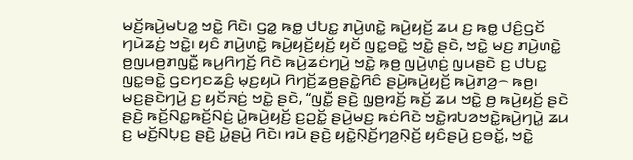ꤗꤢꤩ꤬ꤒꤣꤧ꤬ꤗꤝꤤ꤭ ꤠꤢꤧ꤭ ꤖꤢꤧ꤯ ꤞꤤ꤭ ꤒꤥ꤭ ꤓꤝꤢ꤭ ꤊꤣꤧ꤬ꤛꤢꤧ꤭ ꤒꤣꤧ꤬ꤟꤢꤩ꤬ ꤘꤣ ꤢ꤬ ꤒꤥ꤭ ꤓꤢꤨ꤬ꤞꤢꤩ ꤚꤣꤧꤘꤢꤦ꤬ ꤠꤢꤧ꤭꤯ ꤟꤢꤨ ꤊꤣꤧ꤬ꤛꤢꤧ꤭ ꤒꤣꤧ꤬ꤟꤢꤩ꤬ꤟꤢꤩ꤬ ꤟꤢꤩ ꤜꤢ꤭ꤋꤢꤧ꤭ ꤠꤢꤧ꤭ ꤔꤢꤧ, ꤠꤢꤧ꤭ ꤗꤢ꤬ ꤊꤣꤧ꤬ꤛꤢꤧ꤭ ꤥ꤬ꤜꤣꤥ꤬ꤊꤜꤢꤪ꤭ ꤒꤣ꤬ꤖꤚꤢꤩ꤬ ꤖꤢꤧ ꤒꤣꤧ꤬ꤘꤢꤦꤚꤣꤧ꤬ ꤠꤢꤧ꤭ ꤒ꤫ꤥ꤬ ꤜꤣꤧ꤬ꤛ꤫ꤢꤦ꤬ ꤜꤣꤔꤢꤧ ꤢ꤬ ꤓꤝꤢ꤭ ꤜꤢ꤭ꤋꤢꤧ꤭ ꤞꤢꤚꤢꤘꤢꤨ꤬ ꤗ꤫ꤢ꤬ꤟꤣꤧ ꤖꤚꤢꤩ꤬ꤘꤥ꤬ꤔꤢꤧ꤭ꤖꤢꤨ ꤔꤣꤧ꤬ꤒꤣꤧ꤬ꤟꤢꤩ꤬ ꤒꤣꤧ꤬ꤊꤤ꤬꤮ ꤒꤥ꤬꤯
ꤗꤢ꤬ꤔꤢꤧꤚꤣꤧ꤬ ꤢ꤬ ꤟꤢꤩꤏꤢꤦ꤬ ꤠꤢꤧ꤭ ꤔꤢꤧ, “ꤜꤢꤪ꤭ ꤔꤢꤧ꤬ ꤜ꤫ꤥ꤬ꤙꤢꤩ꤬ ꤒꤢꤩ꤬ ꤘꤣ ꤠꤢꤧ꤭ ꤥ꤬ ꤒꤣꤧ꤬ꤟꤢꤩ꤬ ꤔꤢꤧ ꤔꤢꤧ꤬ ꤒꤢꤩ꤬ꤡꤢ꤭ꤒꤢꤩ꤬ꤡꤢꤦ꤬ ꤣꤧ꤭ꤒꤣꤧ꤬ꤟꤢꤩ꤬ ꤢ꤬ꤑꤢꤩ꤭ ꤔꤣꤧ꤬ꤗꤢ꤬ ꤒꤢꤦꤖꤢꤧ ꤠꤢꤧ꤭ꤙꤝꤤꤠꤢꤧ꤭ꤒꤣꤧ꤬ꤚꤣꤧ꤭ ꤘꤣ ꤢ꤬ ꤗꤢꤩ꤬ꤡꤝ꤫ꤢ꤬ ꤔꤢꤧ꤬ ꤣꤧ꤭ꤔꤣꤧ꤬ ꤖꤢꤧ꤯ ꤙꤣꤧ ꤔꤢꤧ꤬ ꤟꤢꤧ꤭ꤡ꤫ꤢꤩ꤬ꤚꤤ꤬ꤡ꤫ꤢꤩ꤬ ꤟꤢꤨꤔꤣꤧ꤬ ꤢ꤬ꤋꤢꤩ꤭, ꤠꤢꤧ꤭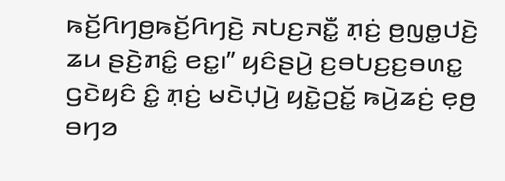ꤒꤢꤩ꤬ꤖꤚꤥ꤬ꤒꤢꤩ꤬ꤖꤚꤢꤧ꤬ ꤏꤝꤢ꤬ꤏꤢꤪ꤭ ꤊ꤫ꤢꤦ꤬ ꤥ꤬ꤜꤥ꤭ꤓꤢꤧ꤬ ꤘꤣ ꤔꤢꤧ꤬ꤊꤢꤨ꤭ ꤕꤢ꤭꤯” ꤟꤢꤨꤔꤣꤧ꤬ ꤢ꤬ꤋꤝꤢ꤬ꤢ꤬ꤋꤛꤢ꤭ ꤞꤢꤧꤟꤢꤨ ꤢꤨ꤭ ꤊ꤫ꤢꤦ꤬ ꤗꤢꤧꤓ꤫ꤣꤧ꤬ ꤟꤢꤧ꤭ꤑꤢꤩ꤭ ꤒꤣꤧ꤬ꤘꤢꤦ꤬ ꤕ꤫ꤥ꤬ ꤋꤚꤤ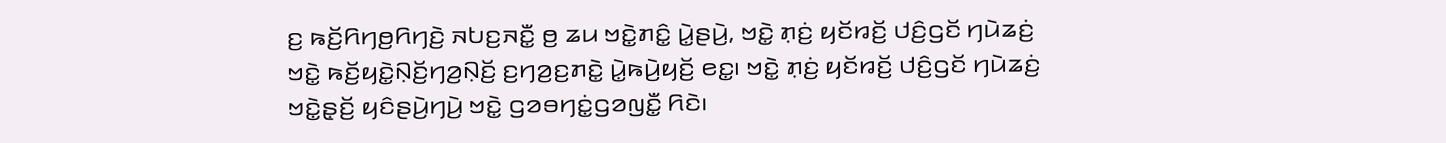ꤢ꤬ ꤒꤢꤩ꤬ꤖꤚꤥ꤬ꤖꤚꤢꤧ꤬ ꤏꤝꤢ꤬ꤏꤢꤪ꤭ ꤥ꤬ ꤘꤣ ꤠꤢꤧ꤭ꤊꤢꤨ꤭ ꤣꤧ꤭ꤔꤣꤧ꤬, ꤠꤢꤧ꤭ ꤊ꤫ꤢꤦ꤬ ꤟꤢꤩꤙꤢꤩ꤬ ꤓꤢꤨ꤬ꤞꤢꤩ ꤚꤣꤧꤘꤢꤦ꤬ ꤠꤢꤧ꤭ ꤒꤢꤩ꤬ꤟꤢꤧ꤭ꤡ꤫ꤢꤩ꤬ꤚꤤ꤬ꤡ꤫ꤢꤩ꤬ ꤢ꤬ꤚꤤ꤬ꤢ꤬ꤊꤢꤧ꤭ ꤣꤧ꤭ꤒꤣꤧ꤬ꤟꤢꤩ꤬ ꤕꤢ꤭꤯ ꤠꤢꤧ꤭ ꤊ꤫ꤢꤦ꤬ ꤟꤢꤩꤙꤢꤩ꤬ ꤓꤢꤨ꤬ꤞꤢꤩ ꤚꤣꤧꤘꤢꤦ꤬ ꤠꤢꤧ꤭ꤔ꤫ꤢꤩ꤬ ꤟꤢꤨꤔꤣꤧ꤬ꤚꤣꤧ꤬ ꤠꤢꤧ꤭ ꤞꤤꤋꤚꤢꤦ꤭ꤞꤤꤜꤢꤪ꤭ ꤖꤢꤧ꤯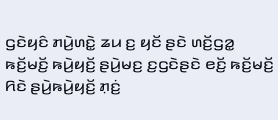ꤞꤢꤧꤟꤢꤨ ꤊꤣꤧ꤬ꤛꤢꤧ꤭ ꤘꤣ ꤢ꤬ ꤟꤢꤩ ꤔꤢꤧ ꤛꤢꤩ꤬ꤞꤤ꤭ ꤒꤢꤩ꤬ꤗꤢꤩ꤬ ꤒꤣꤧ꤬ꤟꤢꤩ꤬ ꤔꤣꤧ꤬ꤗꤢ꤬ ꤢ꤬ꤞꤢꤧꤔꤢꤧ ꤕꤢꤩ꤬ ꤒꤢꤩ꤬ꤗꤢꤩ꤬ ꤖꤢꤧ ꤔꤣꤧ꤬ꤒꤣꤧ꤬ꤟꤢꤩ꤬ ꤊ꤫ꤢꤦ꤬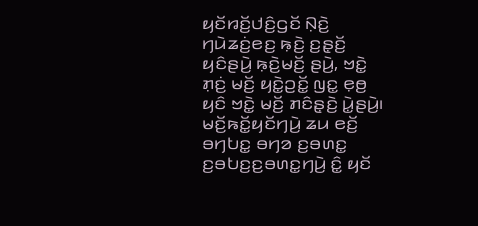ꤟꤢꤩꤙꤢꤩ꤬ꤓꤢꤨ꤬ꤞꤢꤩ ꤡ꤫ꤢꤧ꤬ ꤚꤣꤧꤘꤢꤦ꤬ꤕꤢ꤬ ꤒ꤫ꤢꤧ꤬ ꤢ꤬ꤔ꤫ꤢꤩ꤬ ꤟꤢꤨꤔꤣꤧ꤬ ꤒ꤫ꤢꤧ꤬ꤗꤢꤩ꤬ ꤔꤣꤧ꤬, ꤠꤢꤧ꤭ ꤊ꤫ꤢꤦ꤬ ꤗꤢꤩ꤬ ꤟꤢꤧ꤭ꤑꤢꤩ꤭ ꤜꤢ꤭ ꤕ꤫ꤥ꤬ ꤟꤢꤨ ꤠꤢꤧ꤭ ꤗꤢꤩ꤬ ꤊꤢꤨꤔ꤫ꤢꤧ꤬ ꤣꤧ꤭ꤔꤣꤧ꤬꤯
ꤗꤢꤩ꤬ꤒꤢꤩ꤭ꤟꤢꤩꤚꤣꤧ꤬ ꤘꤣ ꤕꤢꤩ꤬ ꤋꤚꤝꤢ꤭ ꤋꤚꤤ ꤢ꤬ꤋꤛꤢ꤭ ꤢ꤬ꤋꤝꤢ꤬ꤢ꤬ꤋꤛꤢ꤭ꤚꤣꤧ꤬ ꤢꤨ꤭ ꤟꤢꤩ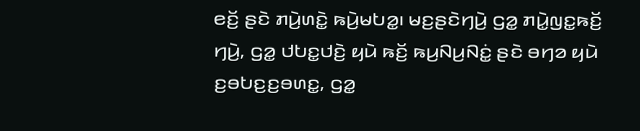ꤕꤢꤩ꤬ ꤔꤢꤧ ꤊꤣꤧ꤬ꤛꤢꤧ꤭ ꤒꤣꤧ꤬ꤗꤝꤤ꤭꤯ ꤗꤢ꤬ꤔꤢꤧꤚꤣꤧ꤬ ꤞꤤ꤭ ꤊꤣꤧ꤭ꤜꤢ꤭ꤒꤢꤩ꤬ ꤚꤣꤧ꤬, ꤞꤤ꤭ ꤓꤝꤢ꤭ꤓꤢꤧ꤬ ꤟꤣꤧ ꤒꤢꤩ꤬ ꤒꤣ꤬ꤡꤣ꤬ꤡꤢꤦ꤭ ꤔꤢꤧ ꤋꤚꤤ ꤟꤣꤧ ꤢ꤬ꤋꤝꤢ꤬ꤢ꤬ꤋꤛꤢ꤭, ꤞꤤ꤭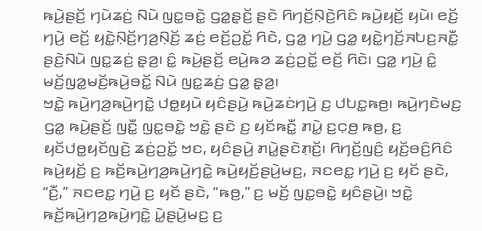ꤒꤣꤧ꤬ꤔꤢꤩ꤬ ꤚꤣꤧꤘꤢꤦ꤬ ꤡꤣꤧ ꤜꤢ꤭ꤋꤢꤧ꤭ ꤞꤤ꤭ꤔ꤫ꤢꤩ꤬ ꤔꤢꤧ ꤖꤚꤢꤩ꤬ꤡ꤫ꤢꤧ꤬ꤖꤢꤨ ꤒꤣꤧ꤬ꤟꤢꤩ꤬ ꤟꤣꤧ꤯ ꤕꤢꤩ꤬ ꤚꤣꤧ꤬ ꤕꤢꤩ꤬ ꤟꤢꤧ꤭ꤡ꤫ꤢꤩ꤬ꤚꤤ꤬ꤡ꤫ꤢꤩ꤬ ꤘꤢꤦ꤬ ꤕꤢꤩ꤬ꤑꤢꤩ꤭ ꤖꤢꤧ, ꤞꤤ꤭ ꤚꤣꤧ꤬ ꤞꤤ꤭ ꤟꤢꤧ꤭ꤚꤢꤩ꤬ꤏꤝꤢ꤬ꤏꤢꤪ꤭ ꤔꤢꤧ꤬ꤡꤣꤧ ꤜꤢ꤭ꤘꤢꤦ꤬ ꤔ꤫ꤤ꤬꤯ ꤢꤨ꤭ ꤒꤣꤧ꤬ꤔꤢꤩ꤬ ꤕꤣꤧ꤬ꤒꤤ ꤘꤢꤦ꤬ꤑꤢꤩ꤭ ꤕꤢꤩ꤬ ꤖꤢꤧ꤯ ꤞꤤ꤭ ꤚꤣꤧ꤬ ꤢꤨ꤭ ꤗꤢꤩ꤬ꤜꤤ꤭ꤗꤢꤩ꤬ꤒꤣꤧ꤬ꤋꤢꤩ꤭ ꤡꤣꤧ ꤜꤢ꤭ꤘꤢꤦ꤬ ꤞꤤ꤭ ꤔ꤫ꤤ꤬꤯
ꤠꤢꤧ꤭ ꤒꤣꤧ꤬ꤚꤤ꤬ꤒꤣꤧ꤬ꤚꤢꤧ꤭ ꤓꤥ꤭ꤟꤣꤧ ꤟꤢꤨꤔꤣꤧ꤬ ꤒꤣꤧ꤬ꤘꤢꤦꤚꤣꤧ꤬ ꤢ꤬ ꤓꤝꤢ꤭ꤒꤥ꤬꤯ ꤒꤣꤧ꤬ꤚꤢꤧꤗꤢ꤬ ꤞꤤ꤭ ꤒꤣꤧ꤬ꤔꤢꤩ꤬ ꤜꤢꤪ꤭ ꤜꤢ꤭ꤋꤢꤧ꤭ ꤠꤢꤧ꤭ ꤔꤢꤧ ꤢ꤬ ꤟꤢꤩꤒꤢꤪ꤭ ꤊꤣꤧ꤭ ꤢ꤬ꤍ꤫ꤥ꤬ ꤒꤥ꤬, ꤢ꤬ ꤟꤢꤩꤓꤥ꤭ꤟꤢꤩꤜꤢꤧ꤬ ꤘꤢꤦ꤬ꤑꤢꤩ꤭ ꤠꤢ, ꤟꤢꤨꤔꤣꤧ꤬ ꤊꤣꤧ꤭ꤔꤢꤧꤊ꤫ꤢꤩ꤬꤯ ꤖꤚꤢꤩ꤬ꤜꤢꤨ꤬ ꤟꤢꤩ꤬ꤋꤢꤨ꤬ꤖꤢꤨ ꤒꤣꤧ꤬ꤟꤢꤩ꤬ ꤢ꤬ ꤒꤢꤩ꤬ꤒꤣꤧ꤬ꤚꤤ꤬ꤒꤣꤧ꤬ꤚꤢꤧ꤭ ꤒꤣꤧ꤬ꤟꤢꤩ꤬ꤔꤣꤧ꤬ꤗꤢ꤬, ꤏꤢꤕꤢ꤭ ꤚꤣꤧ꤬ ꤢ꤬ ꤟꤢꤩ ꤔꤢꤧ, “ꤢꤪ꤬,” ꤏꤢꤕꤢ꤭ ꤚꤣꤧ꤬ ꤢ꤬ ꤟꤢꤩ ꤔꤢꤧ, “ꤒꤥ꤬,” ꤢ꤬ ꤗꤢꤩ꤬ ꤜꤢ꤭ꤋꤢꤧ꤭ ꤟꤢꤨꤔꤣꤧ꤬꤯ ꤠꤢꤧ꤭ ꤒꤢꤩ꤬ꤒꤣꤧ꤬ꤚꤤ꤬ꤒꤣꤧ꤬ꤚꤢꤧ꤭ ꤣꤧ꤭ꤔꤣꤧ꤬ꤗꤢ꤬ ꤢ꤬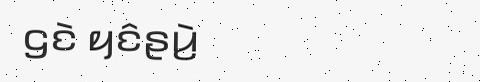ꤞꤢꤧ ꤟꤢꤨꤔꤣꤧ꤬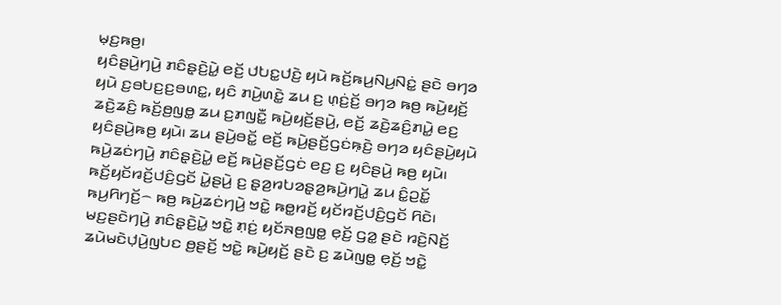ꤗ꤫ꤢ꤬ꤒꤥ꤬꤯
ꤟꤢꤨꤔꤣꤧ꤬ꤚꤣꤧ꤬ ꤊꤢꤨꤔ꤫ꤢꤧ꤬ꤣꤧ꤭ ꤕꤢꤩ꤬ ꤓꤝꤢ꤭ꤓꤢꤧ꤬ ꤟꤣꤧ ꤒꤢꤩ꤬ꤒꤣ꤬ꤡꤣ꤬ꤡꤢꤦ꤭ ꤔꤢꤧ ꤋꤚꤤ ꤟꤣꤧ ꤢ꤬ꤋꤝꤢ꤬ꤢ꤬ꤋꤛꤢ꤭, ꤟꤢꤨ ꤊꤣꤧ꤬ꤛꤢꤧ꤭ ꤘꤣ ꤢ꤬ ꤛ꤫ꤢꤦ꤬ꤢꤩ꤬ ꤋꤚꤤ ꤒꤥ꤬ ꤒꤣꤧ꤬ꤟꤢꤩ꤬ ꤘꤢꤧ꤬ꤘꤢꤨ꤬ ꤒꤢꤩ꤬ꤥ꤬ꤜꤥ꤭ ꤘꤣ ꤢ꤬ꤊꤜꤢꤪ꤭ ꤒꤣꤧ꤬ꤟꤢꤩ꤬ꤔꤣꤧ꤬, ꤕꤢꤩ꤬ ꤘꤢꤧ꤬ꤘꤢꤨ꤬ꤊꤣꤧ꤭ ꤕꤢ꤬ ꤟꤢꤨꤔꤣꤧ꤬ꤒꤥ꤬ ꤟꤣꤧ꤯ ꤘꤣ ꤔꤣꤧ꤬ꤋꤢꤩ꤭ ꤕꤢꤩ꤬ ꤒꤣꤧ꤬ꤔꤢꤩ꤬ꤞꤢꤦꤒ꤫ꤢꤧ꤬ ꤋꤚꤤ ꤟꤢꤨꤔꤣꤧ꤬ꤟꤣꤧ ꤒꤣꤧ꤬ꤘꤢꤦꤚꤣꤧ꤬ ꤊꤢꤨꤔ꤫ꤢꤧ꤬ꤣꤧ꤭ ꤕꤢꤩ꤬ ꤒꤣꤧ꤬ꤔꤢꤩ꤬ꤞꤢꤦ ꤕꤢ꤬ ꤢ꤬ ꤟꤢꤨꤔꤣꤧ꤬ ꤒꤥ꤬ ꤟꤣꤧ꤯
ꤒꤢꤩ꤬ꤟꤢꤩꤙꤢꤩ꤬ꤓꤢꤨ꤬ꤞꤢꤩ ꤣꤧ꤭ꤔꤣꤧ꤬ ꤢ꤬ ꤔ꤫ꤤ꤬ꤙꤝꤤꤔ꤫ꤤ꤬ꤒꤣꤧ꤬ꤚꤣꤧ꤭ ꤘꤣ ꤢꤨ꤭ꤑꤢꤩ꤭ ꤒꤣ꤬ꤖꤚꤢꤩ꤬꤮ ꤒꤥ꤬ ꤒꤣꤧ꤬ꤘꤢꤦꤚꤣꤧ꤬ ꤠꤢꤧ꤭ ꤒꤥ꤭ꤙꤢꤩ꤬ ꤟꤢꤩꤙꤢꤩ꤬ꤓꤢꤨ꤬ꤞꤢꤩ ꤖꤢꤧ꤯ ꤗꤢ꤬ꤔꤢꤧꤚꤣꤧ꤬ ꤊꤢꤨꤔ꤫ꤢꤧ꤬ꤣꤧ꤭ ꤠꤢꤧ꤭ ꤊ꤫ꤢꤦ꤬ ꤟꤢꤩꤏꤥ꤬ꤜꤥ꤭ ꤕ꤫ꤢꤩ꤬ ꤞꤤ꤭ ꤔꤢꤧ ꤙꤢꤧ꤬ꤡꤢꤩ꤬ ꤘꤣꤧꤗꤢꤧꤓ꤫ꤣꤧ꤬ꤜꤝꤢ ꤥ꤬ꤔꤢꤩ꤬ ꤠꤢꤧ꤭ ꤒꤣꤧ꤬ꤟꤢꤩ꤬ ꤔꤢꤧ ꤢ꤬ ꤘꤣꤧꤜꤥ꤭ ꤕ꤫ꤢꤩ꤬ ꤠꤢꤧ꤭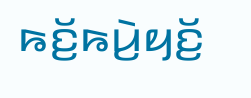ꤒꤢꤩ꤬ꤒꤣꤧ꤬ꤟꤢꤩ꤬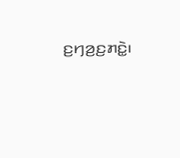ꤢ꤬ꤚꤤ꤬ꤢ꤬ꤊꤢꤧ꤭꤯